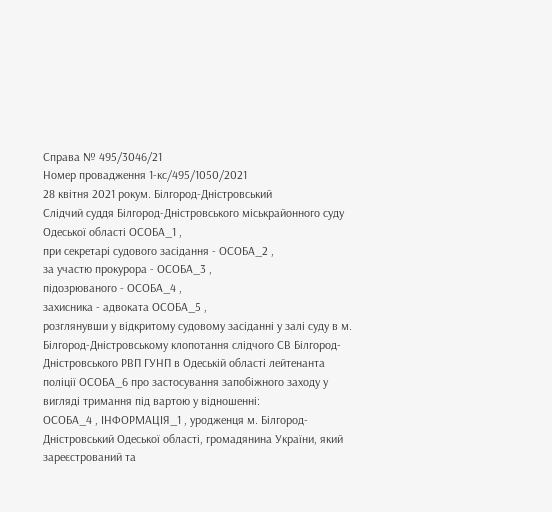Справа № 495/3046/21
Номер провадження 1-кс/495/1050/2021
28 квітня 2021 рокум. Білгород-Дністровський
Слідчий суддя Білгород-Дністровського міськрайонного суду Одеської області ОСОБА_1 ,
при секретарі судового засідання - ОСОБА_2 ,
за участю прокурора - ОСОБА_3 ,
підозрюваного - ОСОБА_4 ,
захисника - адвоката ОСОБА_5 ,
розглянувши у відкритому судовому засіданні у залі суду в м. Білгород-Дністровському клопотання слідчого СВ Білгород-Дністровського РВП ГУНП в Одеській області лейтенанта поліції ОСОБА_6 про застосування запобіжного заходу у вигляді тримання під вартою у відношенні:
ОСОБА_4 , ІНФОРМАЦІЯ_1 , уродженця м. Білгород-Дністровський Одеської області, громадянина України, який зареєстрований та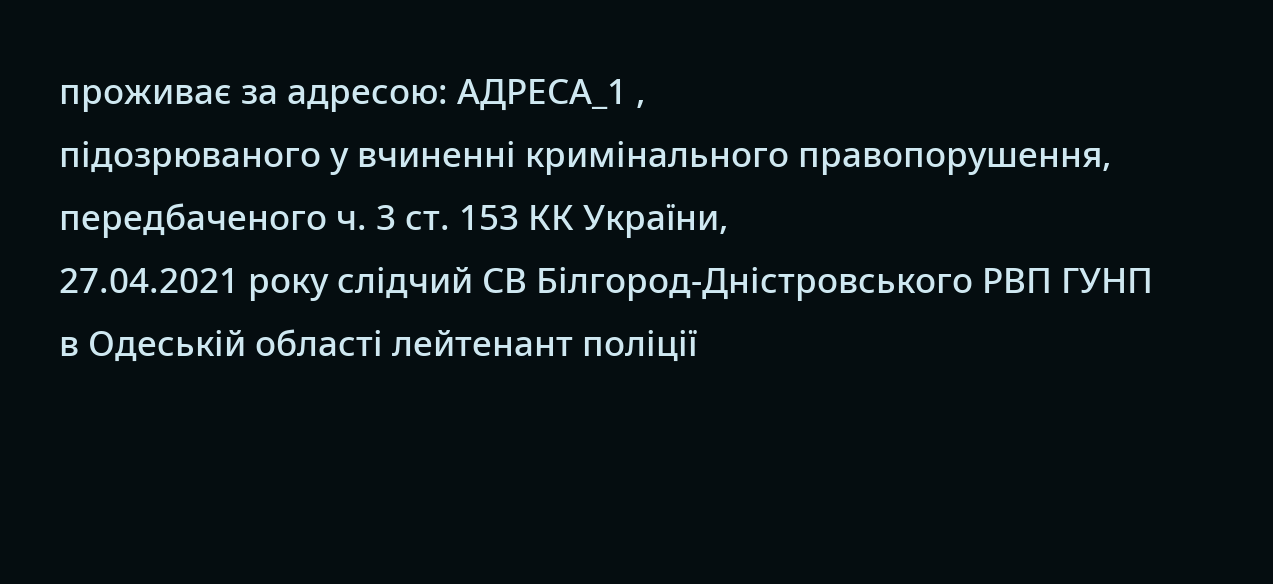проживає за адресою: АДРЕСА_1 ,
підозрюваного у вчиненні кримінального правопорушення, передбаченого ч. 3 ст. 153 КК України,
27.04.2021 року слідчий СВ Білгород-Дністровського РВП ГУНП в Одеській області лейтенант поліції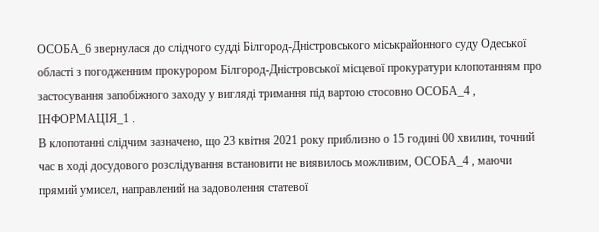ОСОБА_6 звернулася до слідчого судді Білгород-Дністровського міськрайонного суду Одеської області з погодженним прокурором Білгород-Дністровської місцевої прокуратури клопотанням про застосування запобіжного заходу у вигляді тримання під вартою стосовно ОСОБА_4 , ІНФОРМАЦІЯ_1 .
В клопотанні слідчим зазначено, що 23 квітня 2021 року приблизно о 15 годині 00 хвилин, точний час в ході досудового розслідування встановити не виявилось можливим, ОСОБА_4 , маючи прямий умисел, направлений на задоволення статевої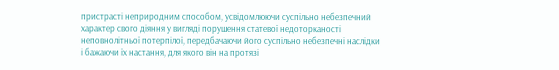пристрасті неприродним способом, усвідомлюючи суспільно небезпечний характер свого діяння у вигляді порушення статевої недоторканості неповнолітньої потерпілої, передбачаючи його суспільно небезпечні наслідки і бажаючи їх настання, для якого він на протязі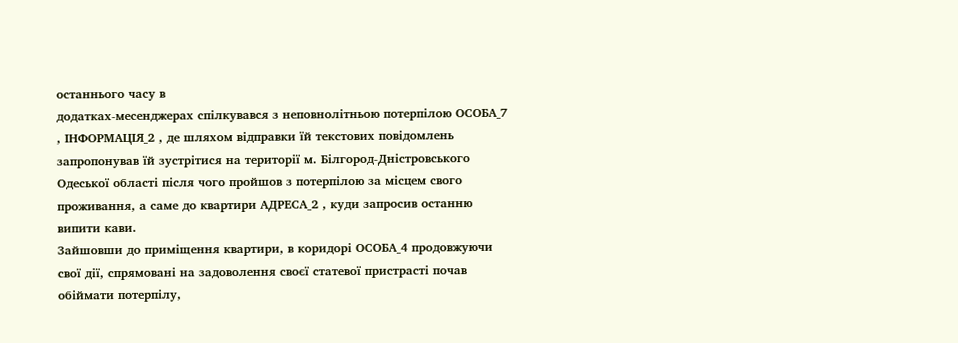останнього часу в
додатках-месенджерах спілкувався з неповнолітньою потерпілою ОСОБА_7 , ІНФОРМАЦІЯ_2 , де шляхом відправки їй текстових повідомлень запропонував їй зустрітися на території м. Білгород-Дністровського Одеської області після чого пройшов з потерпілою за місцем свого проживання, а саме до квартири АДРЕСА_2 , куди запросив останню випити кави.
Зайшовши до приміщення квартири, в коридорі ОСОБА_4 продовжуючи свої дії, спрямовані на задоволення своєї статевої пристрасті почав обіймати потерпілу,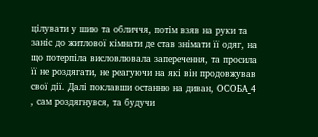цілувати у шию та обличчя, потім взяв на руки та заніс до житлової кімнати де став знімати її одяг, на що потерпіла висловлювала заперечення, та просила її не роздягати, не реагуючи на які він продовжував свої дії. Далі поклавши останню на диван, ОСОБА_4 , сам роздягнувся, та будучи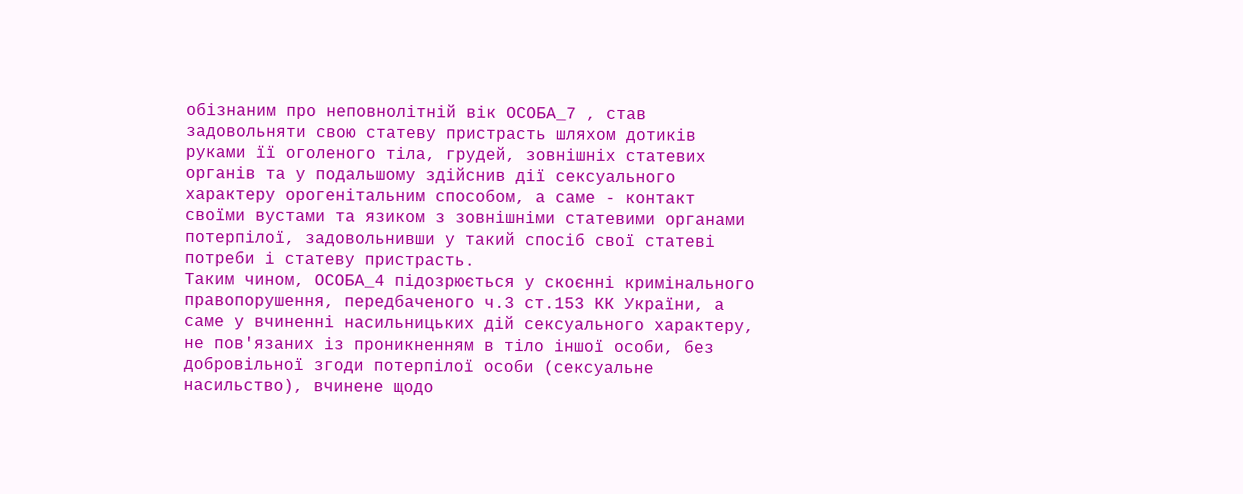обізнаним про неповнолітній вік ОСОБА_7 , став задовольняти свою статеву пристрасть шляхом дотиків руками її оголеного тіла, грудей, зовнішніх статевих органів та у подальшому здійснив дії сексуального характеру орогенітальним способом, а саме - контакт своїми вустами та язиком з зовнішніми статевими органами потерпілої, задовольнивши у такий спосіб свої статеві потреби і статеву пристрасть.
Таким чином, ОСОБА_4 підозрюється у скоєнні кримінального правопорушення, передбаченого ч.3 ст.153 КК України, а саме у вчиненні насильницьких дій сексуального характеру, не пов'язаних із проникненням в тіло іншої особи, без добровільної згоди потерпілої особи (сексуальне насильство), вчинене щодо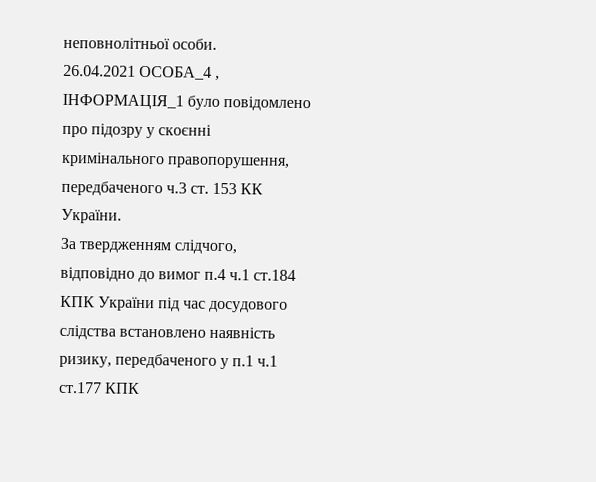неповнолітньої особи.
26.04.2021 ОСОБА_4 , ІНФОРМАЦІЯ_1 було повідомлено про підозру у скоєнні кримінального правопорушення, передбаченого ч.3 ст. 153 КК України.
За твердженням слідчого, відповідно до вимог п.4 ч.1 ст.184 КПК України під час досудового слідства встановлено наявність ризику, передбаченого у п.1 ч.1 ст.177 КПК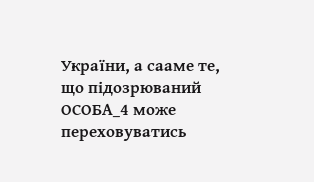України, а сааме те, що підозрюваний ОСОБА_4 може переховуватись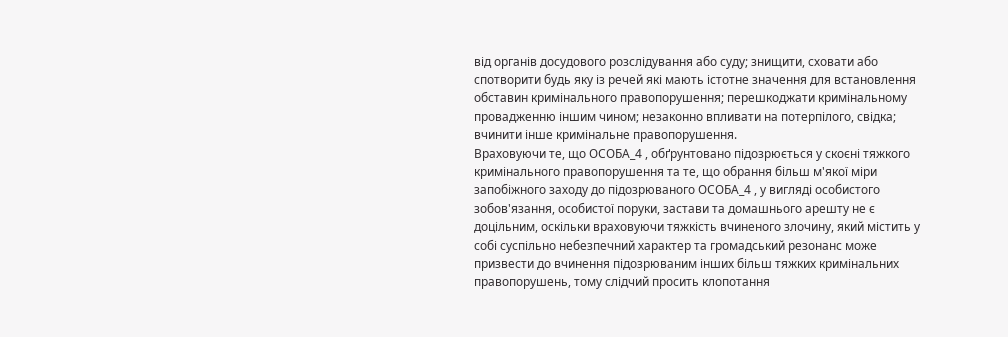від органів досудового розслідування або суду; знищити, сховати або спотворити будь яку із речей які мають істотне значення для встановлення обставин кримінального правопорушення; перешкоджати кримінальному провадженню іншим чином; незаконно впливати на потерпілого, свідка; вчинити інше кримінальне правопорушення.
Враховуючи те, що ОСОБА_4 , обґрунтовано підозрюється у скоєні тяжкого кримінального правопорушення та те, що обрання більш м'якої міри запобіжного заходу до підозрюваного ОСОБА_4 , у вигляді особистого зобов'язання, особистої поруки, застави та домашнього арешту не є доцільним, оскільки враховуючи тяжкість вчиненого злочину, який містить у собі суспільно небезпечний характер та громадський резонанс може призвести до вчинення підозрюваним інших більш тяжких кримінальних правопорушень, тому слідчий просить клопотання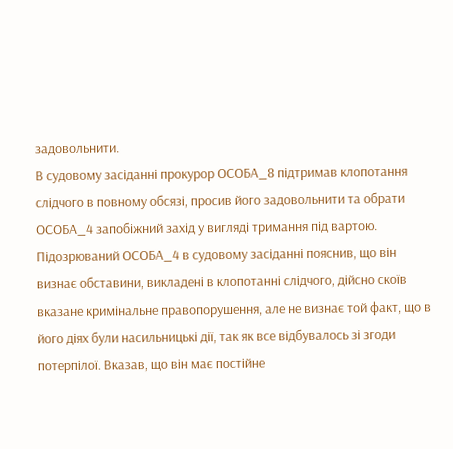задовольнити.
В судовому засіданні прокурор ОСОБА_8 підтримав клопотання слідчого в повному обсязі, просив його задовольнити та обрати ОСОБА_4 запобіжний захід у вигляді тримання під вартою.
Підозрюваний ОСОБА_4 в судовому засіданні пояснив, що він визнає обставини, викладені в клопотанні слідчого, дійсно скоїв вказане кримінальне правопорушення, але не визнає той факт, що в його діях були насильницькі дії, так як все відбувалось зі згоди потерпілої. Вказав, що він має постійне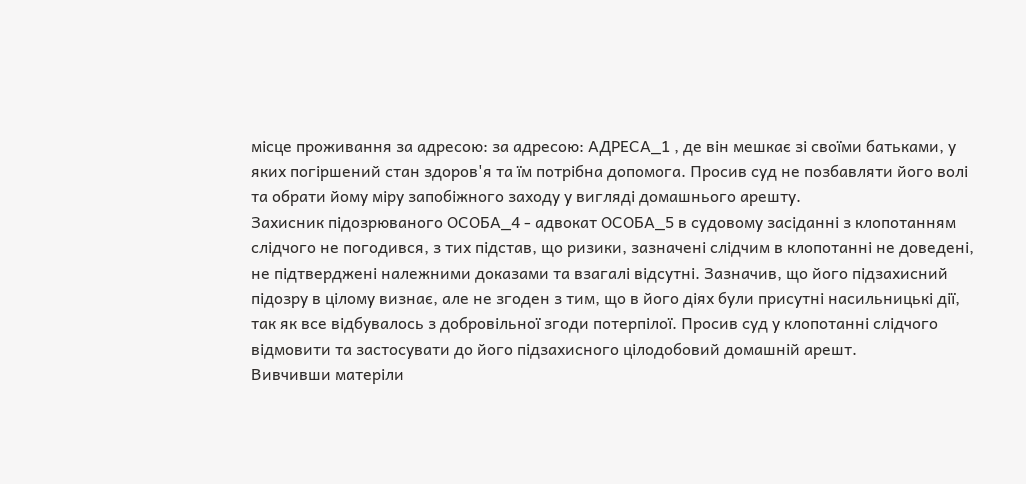місце проживання за адресою: за адресою: АДРЕСА_1 , де він мешкає зі своїми батьками, у яких погіршений стан здоров'я та їм потрібна допомога. Просив суд не позбавляти його волі та обрати йому міру запобіжного заходу у вигляді домашнього арешту.
Захисник підозрюваного ОСОБА_4 - адвокат ОСОБА_5 в судовому засіданні з клопотанням слідчого не погодився, з тих підстав, що ризики, зазначені слідчим в клопотанні не доведені, не підтверджені належними доказами та взагалі відсутні. Зазначив, що його підзахисний підозру в цілому визнає, але не згоден з тим, що в його діях були присутні насильницькі дії, так як все відбувалось з добровільної згоди потерпілої. Просив суд у клопотанні слідчого відмовити та застосувати до його підзахисного цілодобовий домашній арешт.
Вивчивши матеріли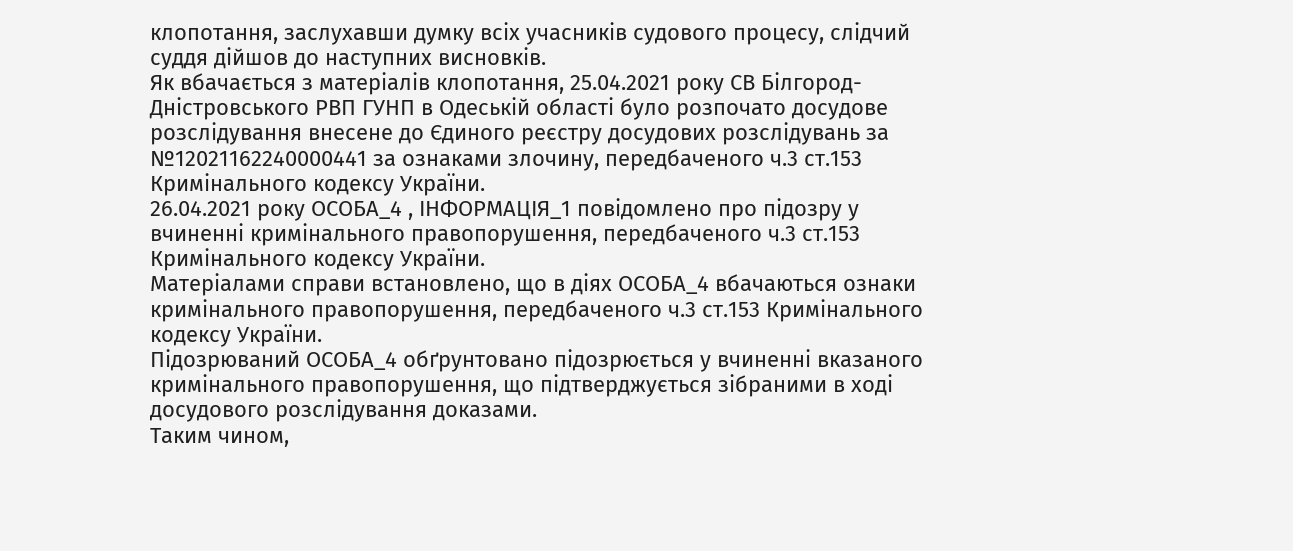клопотання, заслухавши думку всіх учасників судового процесу, слідчий суддя дійшов до наступних висновків.
Як вбачається з матеріалів клопотання, 25.04.2021 року СВ Білгород-Дністровського РВП ГУНП в Одеській області було розпочато досудове розслідування внесене до Єдиного реєстру досудових розслідувань за №12021162240000441 за ознаками злочину, передбаченого ч.3 ст.153 Кримінального кодексу України.
26.04.2021 року ОСОБА_4 , ІНФОРМАЦІЯ_1 повідомлено про підозру у вчиненні кримінального правопорушення, передбаченого ч.3 ст.153 Кримінального кодексу України.
Матеріалами справи встановлено, що в діях ОСОБА_4 вбачаються ознаки кримінального правопорушення, передбаченого ч.3 ст.153 Кримінального кодексу України.
Підозрюваний ОСОБА_4 обґрунтовано підозрюється у вчиненні вказаного кримінального правопорушення, що підтверджується зібраними в ході досудового розслідування доказами.
Таким чином,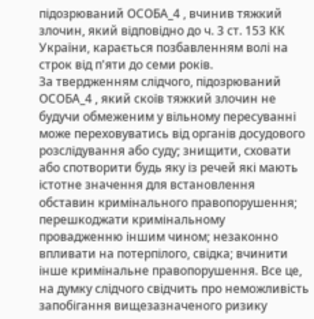підозрюваний ОСОБА_4 , вчинив тяжкий злочин, який відповідно до ч. 3 ст. 153 КК України, карається позбавленням волі на строк від п'яти до семи років.
За твердженням слідчого, підозрюваний ОСОБА_4 , який скоїв тяжкий злочин не будучи обмеженим у вільному пересуванні може переховуватись від органів досудового розслідування або суду; знищити, сховати або спотворити будь яку із речей які мають істотне значення для встановлення обставин кримінального правопорушення; перешкоджати кримінальному провадженню іншим чином; незаконно впливати на потерпілого, свідка; вчинити інше кримінальне правопорушення. Все це, на думку слідчого свідчить про неможливість запобігання вищезазначеного ризику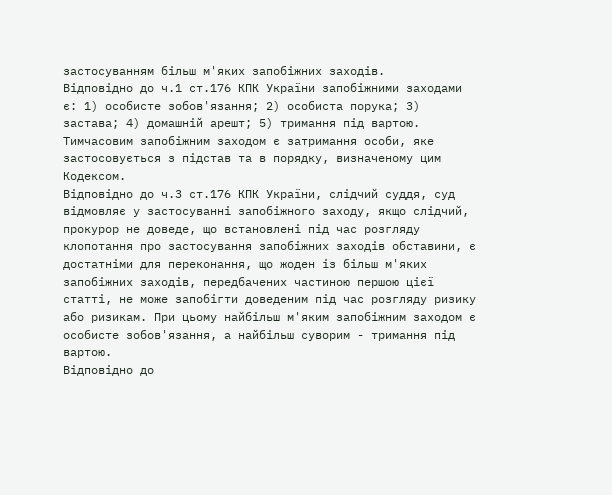застосуванням більш м'яких запобіжних заходів.
Відповідно до ч.1 ст.176 КПК України запобіжними заходами є: 1) особисте зобов'язання; 2) особиста порука; 3) застава; 4) домашній арешт; 5) тримання під вартою. Тимчасовим запобіжним заходом є затримання особи, яке застосовується з підстав та в порядку, визначеному цим Кодексом.
Відповідно до ч.3 ст.176 КПК України, слідчий суддя, суд відмовляє у застосуванні запобіжного заходу, якщо слідчий, прокурор не доведе, що встановлені під час розгляду клопотання про застосування запобіжних заходів обставини, є достатніми для переконання, що жоден із більш м'яких запобіжних заходів, передбачених частиною першою цієї статті, не може запобігти доведеним під час розгляду ризику або ризикам. При цьому найбільш м'яким запобіжним заходом є особисте зобов'язання, а найбільш суворим - тримання під вартою.
Відповідно до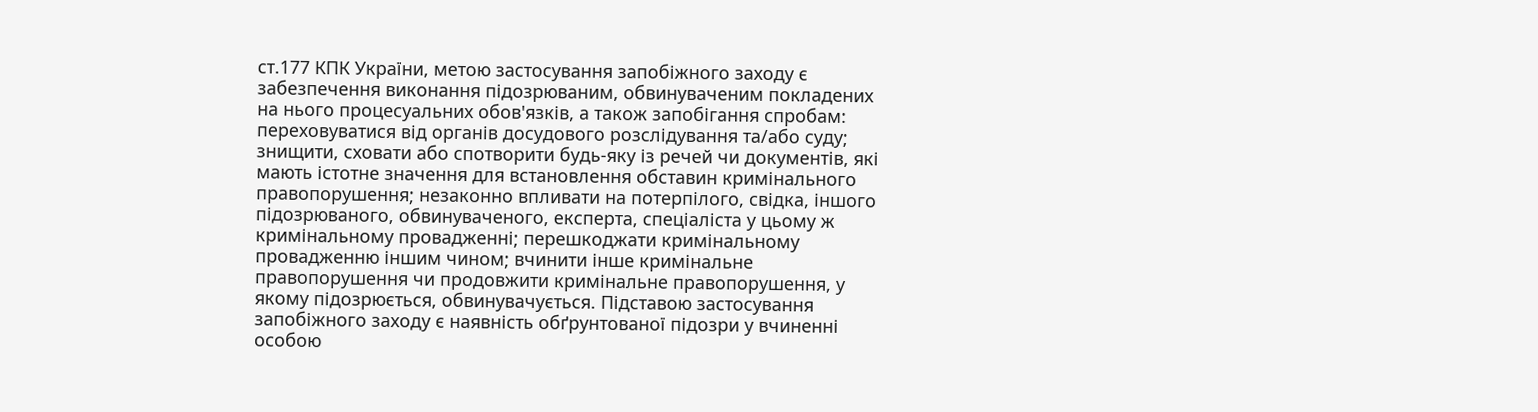ст.177 КПК України, метою застосування запобіжного заходу є забезпечення виконання підозрюваним, обвинуваченим покладених на нього процесуальних обов'язків, а також запобігання спробам: переховуватися від органів досудового розслідування та/або суду; знищити, сховати або спотворити будь-яку із речей чи документів, які мають істотне значення для встановлення обставин кримінального правопорушення; незаконно впливати на потерпілого, свідка, іншого підозрюваного, обвинуваченого, експерта, спеціаліста у цьому ж кримінальному провадженні; перешкоджати кримінальному провадженню іншим чином; вчинити інше кримінальне правопорушення чи продовжити кримінальне правопорушення, у якому підозрюється, обвинувачується. Підставою застосування запобіжного заходу є наявність обґрунтованої підозри у вчиненні особою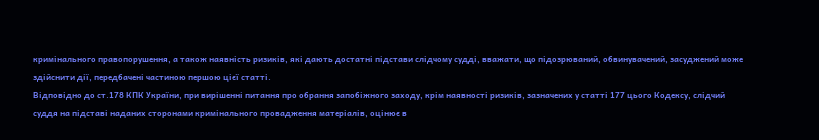кримінального правопорушення, а також наявність ризиків, які дають достатні підстави слідчому судді, вважати, що підозрюваний, обвинувачений, засуджений може здійснити дії, передбачені частиною першою цієї статті.
Відповідно до ст.178 КПК України, при вирішенні питання про обрання запобіжного заходу, крім наявності ризиків, зазначених у статті 177 цього Кодексу, слідчий суддя на підставі наданих сторонами кримінального провадження матеріалів, оцінює в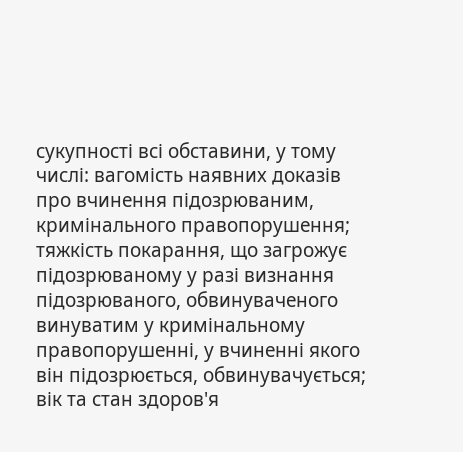сукупності всі обставини, у тому числі: вагомість наявних доказів про вчинення підозрюваним, кримінального правопорушення; тяжкість покарання, що загрожує підозрюваному у разі визнання підозрюваного, обвинуваченого винуватим у кримінальному правопорушенні, у вчиненні якого він підозрюється, обвинувачується; вік та стан здоров'я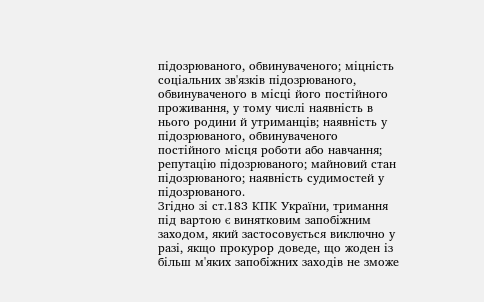підозрюваного, обвинуваченого; міцність соціальних зв'язків підозрюваного, обвинуваченого в місці його постійного проживання, у тому числі наявність в нього родини й утриманців; наявність у підозрюваного, обвинуваченого постійного місця роботи або навчання; репутацію підозрюваного; майновий стан підозрюваного; наявність судимостей у підозрюваного.
Згідно зі ст.183 КПК України, тримання під вартою є винятковим запобіжним заходом, який застосовується виключно у разі, якщо прокурор доведе, що жоден із більш м'яких запобіжних заходів не зможе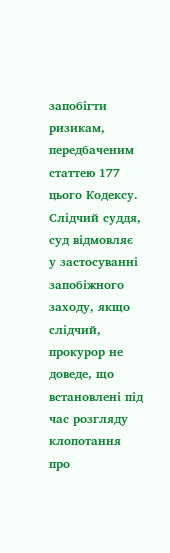запобігти ризикам, передбаченим статтею 177 цього Кодексу.
Слідчий суддя, суд відмовляє у застосуванні запобіжного заходу, якщо слідчий, прокурор не доведе, що встановлені під час розгляду клопотання про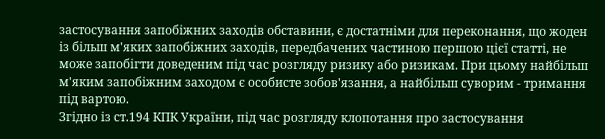застосування запобіжних заходів обставини, є достатніми для переконання, що жоден із більш м'яких запобіжних заходів, передбачених частиною першою цієї статті, не може запобігти доведеним під час розгляду ризику або ризикам. При цьому найбільш м'яким запобіжним заходом є особисте зобов'язання, а найбільш суворим - тримання під вартою.
Згідно із ст.194 КПК України, під час розгляду клопотання про застосування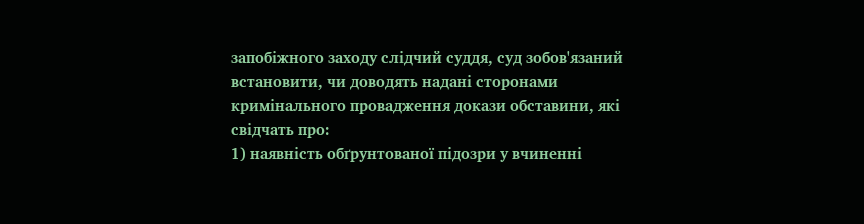запобіжного заходу слідчий суддя, суд зобов'язаний встановити, чи доводять надані сторонами кримінального провадження докази обставини, які свідчать про:
1) наявність обґрунтованої підозри у вчиненні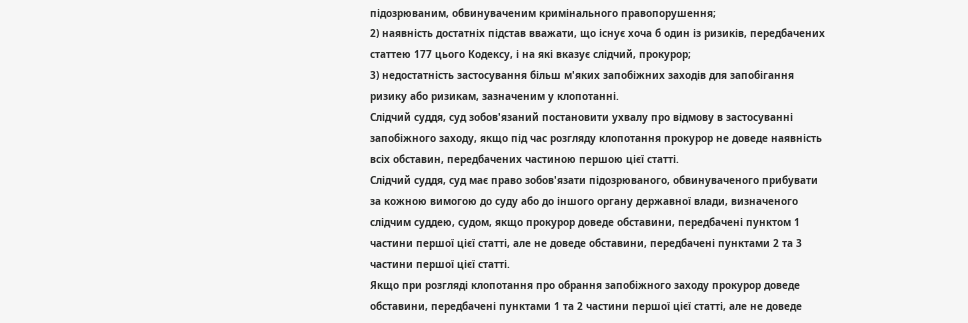підозрюваним, обвинуваченим кримінального правопорушення;
2) наявність достатніх підстав вважати, що існує хоча б один із ризиків, передбачених статтею 177 цього Кодексу, і на які вказує слідчий, прокурор;
3) недостатність застосування більш м'яких запобіжних заходів для запобігання ризику або ризикам, зазначеним у клопотанні.
Слідчий суддя, суд зобов'язаний постановити ухвалу про відмову в застосуванні запобіжного заходу, якщо під час розгляду клопотання прокурор не доведе наявність всіх обставин, передбачених частиною першою цієї статті.
Слідчий суддя, суд має право зобов'язати підозрюваного, обвинуваченого прибувати за кожною вимогою до суду або до іншого органу державної влади, визначеного слідчим суддею, судом, якщо прокурор доведе обставини, передбачені пунктом 1 частини першої цієї статті, але не доведе обставини, передбачені пунктами 2 та 3 частини першої цієї статті.
Якщо при розгляді клопотання про обрання запобіжного заходу прокурор доведе обставини, передбачені пунктами 1 та 2 частини першої цієї статті, але не доведе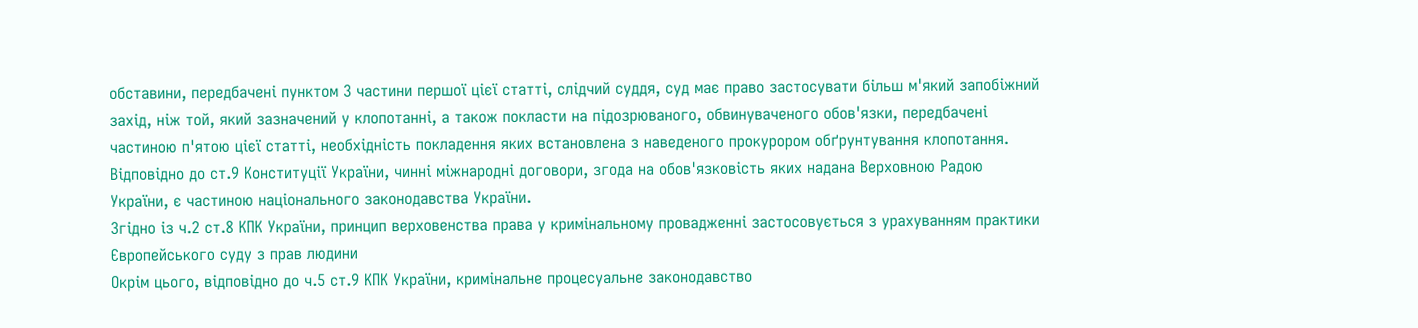обставини, передбачені пунктом 3 частини першої цієї статті, слідчий суддя, суд має право застосувати більш м'який запобіжний захід, ніж той, який зазначений у клопотанні, а також покласти на підозрюваного, обвинуваченого обов'язки, передбачені частиною п'ятою цієї статті, необхідність покладення яких встановлена з наведеного прокурором обґрунтування клопотання.
Відповідно до ст.9 Конституції України, чинні міжнародні договори, згода на обов'язковість яких надана Верховною Радою України, є частиною національного законодавства України.
Згідно із ч.2 ст.8 КПК України, принцип верховенства права у кримінальному провадженні застосовується з урахуванням практики Європейського суду з прав людини
Окрім цього, відповідно до ч.5 ст.9 КПК України, кримінальне процесуальне законодавство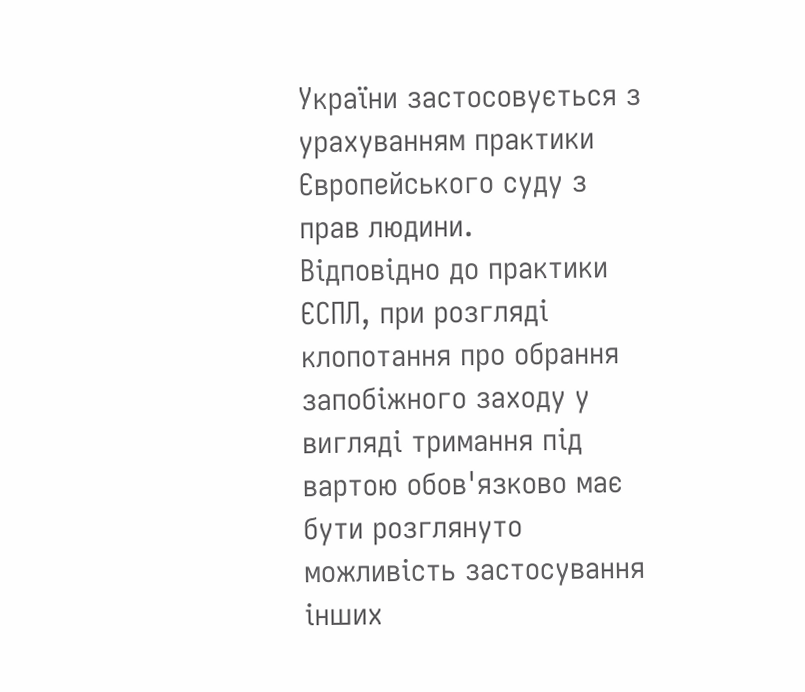України застосовується з урахуванням практики Європейського суду з прав людини.
Відповідно до практики ЄСПЛ, при розгляді клопотання про обрання запобіжного заходу у вигляді тримання під вартою обов'язково має бути розглянуто можливість застосування інших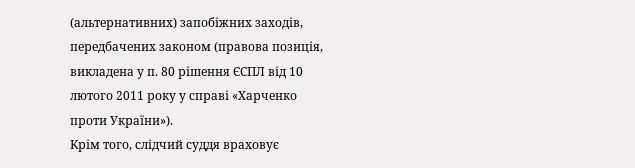(альтернативних) запобіжних заходів, передбачених законом (правова позиція, викладена у п. 80 рішення ЄСПЛ від 10 лютого 2011 року у справі «Харченко проти України»).
Крім того, слідчий суддя враховує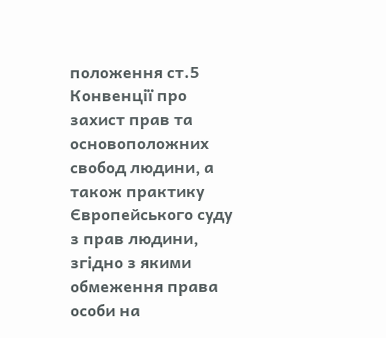положення ст.5 Конвенції про захист прав та основоположних свобод людини, а також практику Європейського суду з прав людини, згідно з якими обмеження права особи на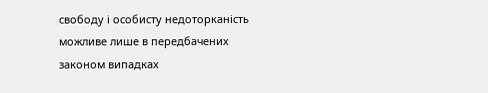свободу і особисту недоторканість можливе лише в передбачених законом випадках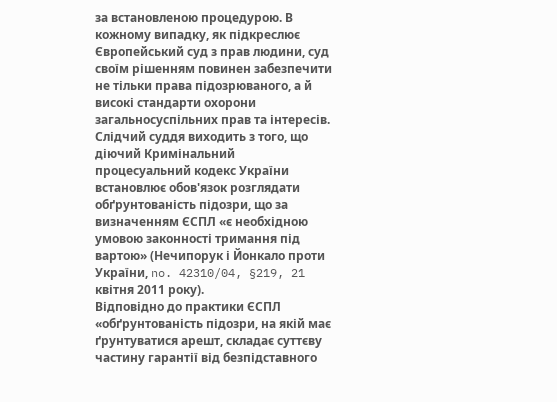за встановленою процедурою. В кожному випадку, як підкреслює Європейський суд з прав людини, суд своїм рішенням повинен забезпечити не тільки права підозрюваного, а й високі стандарти охорони загальносуспільних прав та інтересів.
Слідчий суддя виходить з того, що діючий Кримінальний процесуальний кодекс України встановлює обов'язок розглядати обґрунтованість підозри, що за визначенням ЄСПЛ «є необхідною умовою законності тримання під вартою» (Нечипорук і Йонкало проти України, no. 42310/04, §219, 21 квітня 2011 року).
Відповідно до практики ЄСПЛ «обґрунтованість підозри, на якій має ґрунтуватися арешт, складає суттєву частину гарантії від безпідставного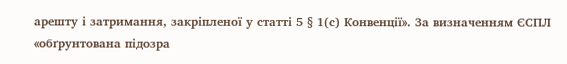арешту і затримання, закріпленої у статті 5 § 1(с) Конвенції». За визначенням ЄСПЛ «обґрунтована підозра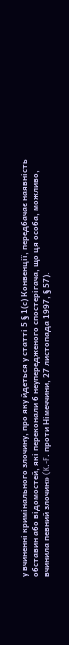у вчиненні кримінального злочину, про яку йдеться у статті 5 § 1(с) Конвенції, передбачає наявність обставин або відомостей, які переконали б неупередженого спостерігача, що ця особа, можливо, вчинила певний злочин» (K.-F. проти Німеччини, 27 листопада 1997, § 57).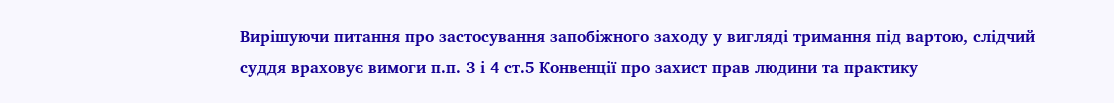Вирішуючи питання про застосування запобіжного заходу у вигляді тримання під вартою, слідчий суддя враховує вимоги п.п. 3 і 4 ст.5 Конвенції про захист прав людини та практику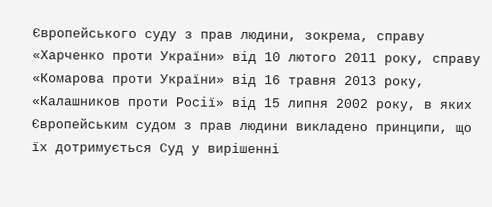Європейського суду з прав людини, зокрема, справу «Харченко проти України» від 10 лютого 2011 року, справу «Комарова проти України» від 16 травня 2013 року, «Калашников проти Росії» від 15 липня 2002 року, в яких Європейським судом з прав людини викладено принципи, що їх дотримується Суд у вирішенні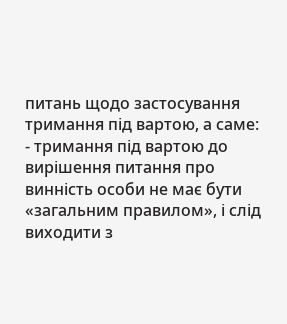питань щодо застосування тримання під вартою, а саме:
- тримання під вартою до вирішення питання про винність особи не має бути «загальним правилом», і слід виходити з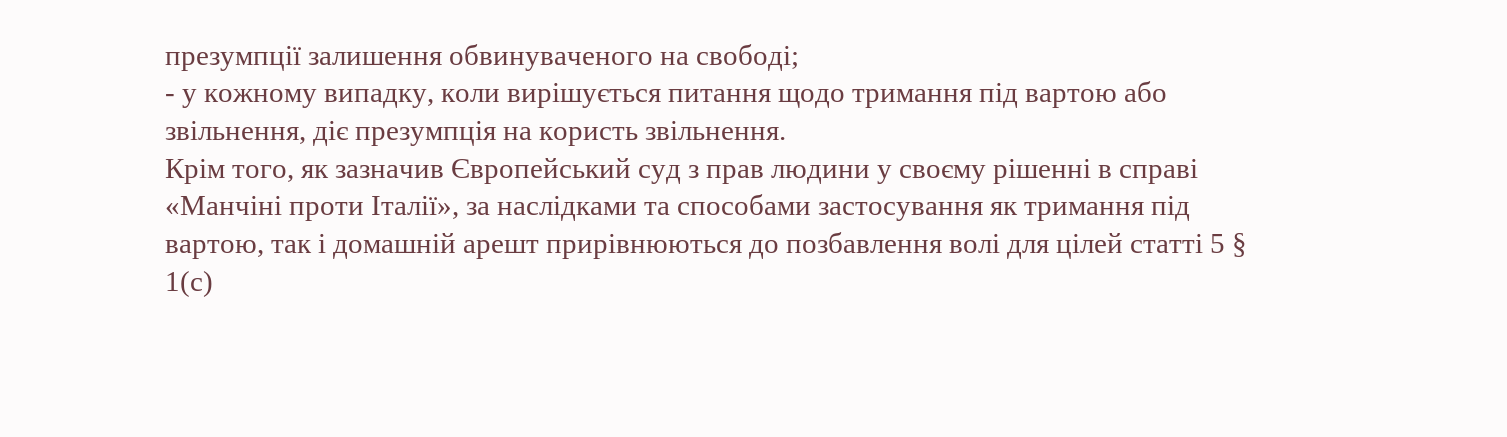презумпції залишення обвинуваченого на свободі;
- у кожному випадку, коли вирішується питання щодо тримання під вартою або звільнення, діє презумпція на користь звільнення.
Крім того, як зазначив Європейський суд з прав людини у своєму рішенні в справі «Манчіні проти Італії», за наслідками та способами застосування як тримання під вартою, так і домашній арешт прирівнюються до позбавлення волі для цілей статті 5 § 1(с)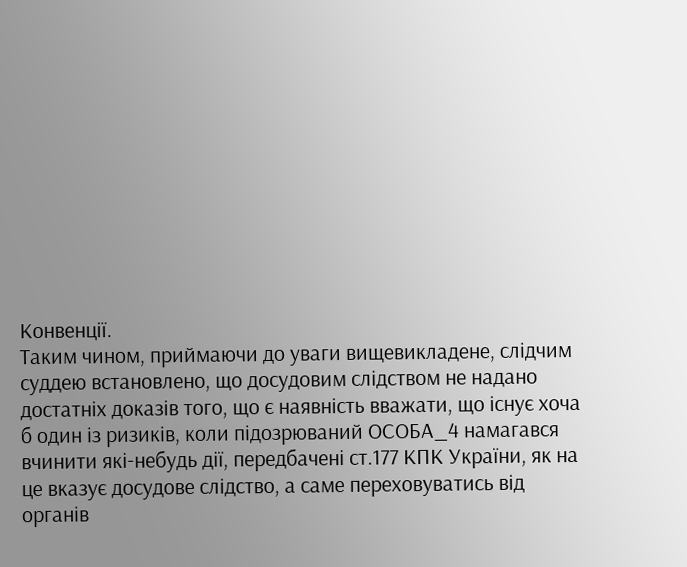Конвенції.
Таким чином, приймаючи до уваги вищевикладене, слідчим суддею встановлено, що досудовим слідством не надано достатніх доказів того, що є наявність вважати, що існує хоча б один із ризиків, коли підозрюваний ОСОБА_4 намагався вчинити які-небудь дії, передбачені ст.177 КПК України, як на це вказує досудове слідство, а саме переховуватись від органів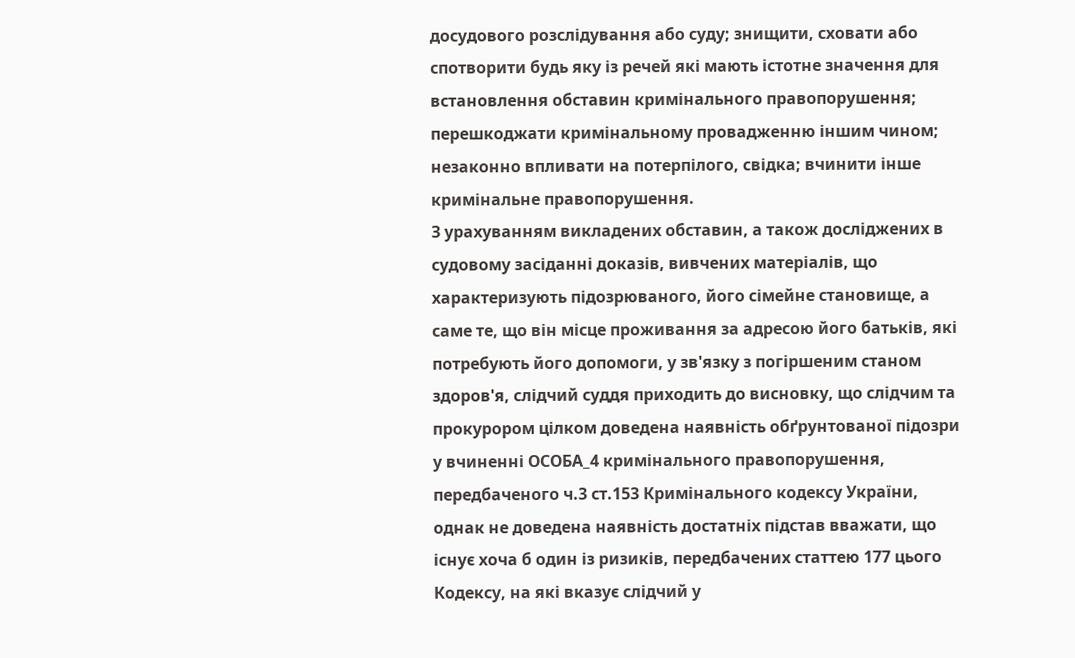досудового розслідування або суду; знищити, сховати або спотворити будь яку із речей які мають істотне значення для встановлення обставин кримінального правопорушення; перешкоджати кримінальному провадженню іншим чином; незаконно впливати на потерпілого, свідка; вчинити інше кримінальне правопорушення.
З урахуванням викладених обставин, а також досліджених в судовому засіданні доказів, вивчених матеріалів, що характеризують підозрюваного, його сімейне становище, а саме те, що він місце проживання за адресою його батьків, які потребують його допомоги, у зв'язку з погіршеним станом здоров'я, слідчий суддя приходить до висновку, що слідчим та прокурором цілком доведена наявність обґрунтованої підозри у вчиненні ОСОБА_4 кримінального правопорушення, передбаченого ч.3 ст.153 Кримінального кодексу України, однак не доведена наявність достатніх підстав вважати, що існує хоча б один із ризиків, передбачених статтею 177 цього Кодексу, на які вказує слідчий у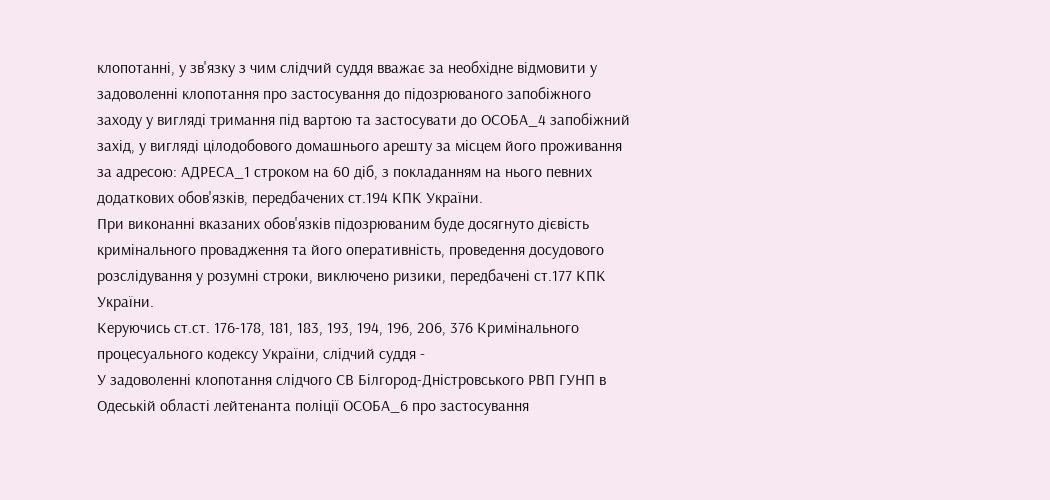клопотанні, у зв'язку з чим слідчий суддя вважає за необхідне відмовити у задоволенні клопотання про застосування до підозрюваного запобіжного заходу у вигляді тримання під вартою та застосувати до ОСОБА_4 запобіжний захід, у вигляді цілодобового домашнього арешту за місцем його проживання за адресою: АДРЕСА_1 строком на 60 діб, з покладанням на нього певних додаткових обов'язків, передбачених ст.194 КПК України.
При виконанні вказаних обов'язків підозрюваним буде досягнуто дієвість кримінального провадження та його оперативність, проведення досудового розслідування у розумні строки, виключено ризики, передбачені ст.177 КПК України.
Керуючись ст.ст. 176-178, 181, 183, 193, 194, 196, 206, 376 Кримінального процесуального кодексу України, слідчий суддя -
У задоволенні клопотання слідчого СВ Білгород-Дністровського РВП ГУНП в Одеській області лейтенанта поліції ОСОБА_6 про застосування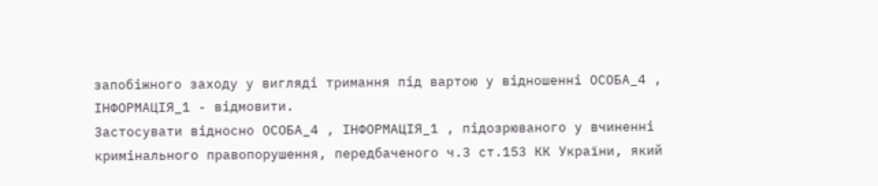запобіжного заходу у вигляді тримання під вартою у відношенні ОСОБА_4 , ІНФОРМАЦІЯ_1 - відмовити.
Застосувати відносно ОСОБА_4 , ІНФОРМАЦІЯ_1 , підозрюваного у вчиненні кримінального правопорушення, передбаченого ч.3 ст.153 КК України, який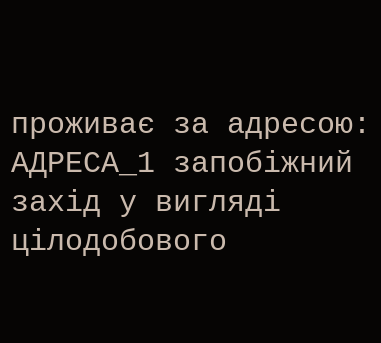проживає за адресою: АДРЕСА_1 запобіжний захід у вигляді цілодобового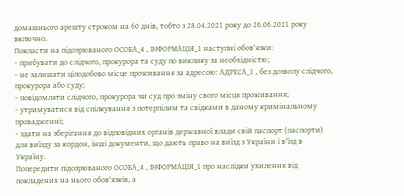домашнього арешту строком на 60 днів, тобто з 28.04.2021 року до 26.06.2021 року включно.
Покласти на підозрюваного ОСОБА_4 , ІНФОРМАЦІЯ_1 наступні обов'язки:
- прибувати до слідчого, прокурора та суду по виклику за необхідністю;
- не залишати цілодобово місце проживання за адресою: АДРЕСА_1 , без дозволу слідчого, прокурора або суду;
- повідомляти слідчого, прокурора чи суд про зміну свого місця проживання;
- утримуватися від спілкування з потерпілим та свідками в даному кримінальному провадженні;
- здати на зберігання до відповідних органів державної влади свій паспорт (паспорти) для виїзду за кордон, інші документи, що дають право на виїзд з України і в'їзд в Україну.
Попередити підозрюваного ОСОБА_4 , ІНФОРМАЦІЯ_1 про наслідки ухилення від покладених на нього обов'язків, а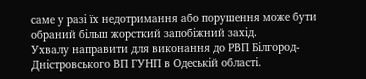саме у разі їх недотримання або порушення може бути обраний більш жорсткий запобіжний захід.
Ухвалу направити для виконання до РВП Білгород-Дністровського ВП ГУНП в Одеській області.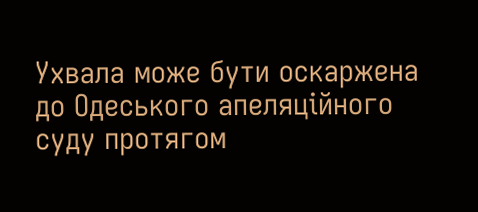Ухвала може бути оскаржена до Одеського апеляційного суду протягом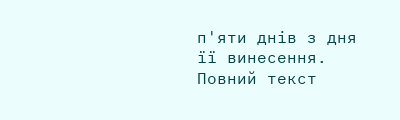п'яти днів з дня її винесення.
Повний текст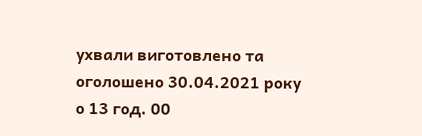ухвали виготовлено та оголошено 30.04.2021 року о 13 год. 00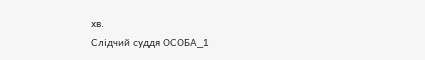хв.
Слідчий суддя ОСОБА_1